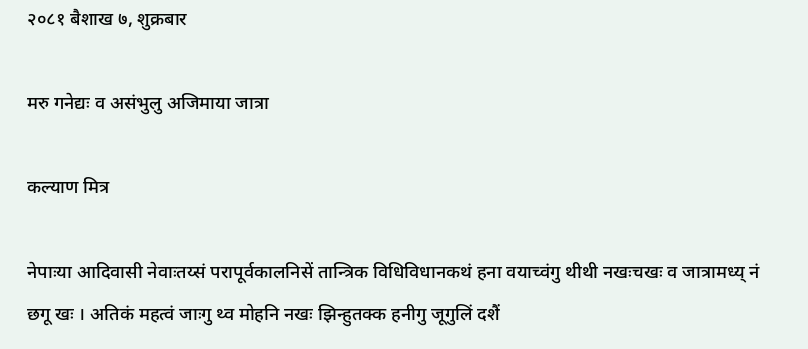२०८१ बैशाख ७, शुक्रबार

मरु गनेद्यः व असंभुलु अजिमाया जात्रा

कल्याण मित्र

नेपाःया आदिवासी नेवाःतय्सं परापूर्वकालनिसें तान्त्रिक विधिविधानकथं हना वयाच्वंगु थीथी नखःचखः व जात्रामध्य् नं छगू खः । अतिकं महत्वं जाःगु थ्व मोहनि नखः झिन्हुतक्क हनीगु जूगुलिं दशैं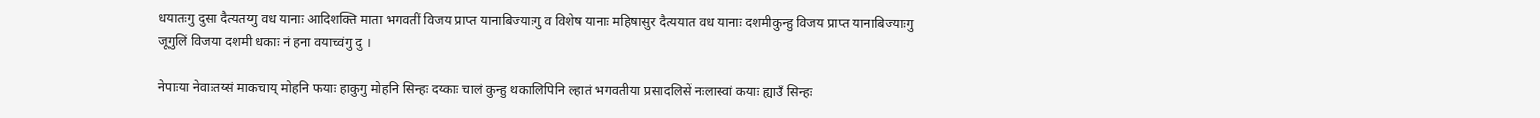धयातःगु दुसा दैत्यतय्गु वध यानाः आदिशक्ति माता भगवतीं विजय प्राप्त यानाबिज्याःगु व विशेष यानाः महिषासुर दैत्ययात वध यानाः दशमीकुन्हु विजय प्राप्त यानाबिज्याःगु जूगुलिं विजया दशमी धकाः नं हना वयाच्वंगु दु ।

नेपाःया नेवाःतय्सं माकचाय् मोहनि फयाः हाकुगु मोहनि सिन्हः दय्काः चालं कुन्हु थकालिपिनि ल्हातं भगवतीया प्रसादलिसें नःलास्वां कयाः ह्याउँ सिन्हः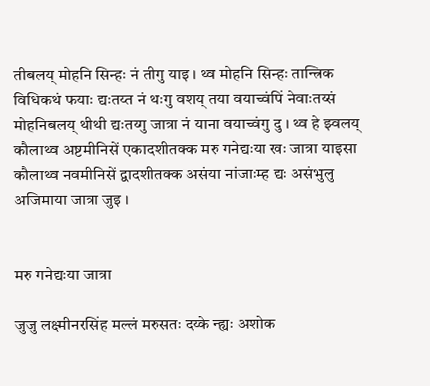तीबलय् मोहनि सिन्हः नं तीगु याइ । थ्व मोहनि सिन्हः तान्त्रिक विधिकथं फयाः द्यःतय्त नं थःगु वशय् तया वयाच्वंपिं नेवाःतय्सं मोहनिबलय् थीथी द्यःतय्गु जात्रा नं याना वयाच्वंगु दु । थ्व हे झ्वलय् कौलाथ्व अष्टमीनिसें एकादशीतक्क मरु गनेद्यःया खः जात्रा याइसा कौलाथ्व नवमीनिसें द्वादशीतक्क असंया नांजाःम्ह द्यः असंभुलु अजिमाया जात्रा जुइ ।


मरु गनेद्यःया जात्रा

जुजु लक्ष्मीनरसिंह मल्लं मरुसतः दय्के न्ह्यः अशोक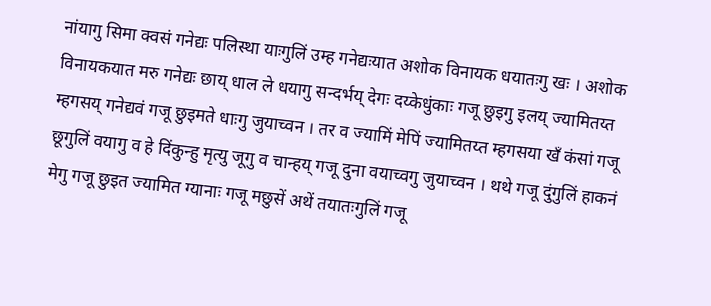नांयागु सिमा क्वसं गनेद्यः पलिस्था याःगुलिं उम्ह गनेद्यःयात अशोक विनायक धयातःगु खः । अशोक विनायकयात मरु गनेद्यः छाय् धाल ले धयागु सन्दर्भय् देगः दय्केधुंकाः गजू छुइगु इलय् ज्यामितय्त म्हगसय् गनेद्यवं गजू छुइमते धाःगु जुयाच्वन । तर व ज्यामिं मेपिं ज्यामितय्त म्हगसया खँ कंसां गजू छूगुलिं वयागु व हे दिंकुन्हु मृत्यु जूगु व चान्हय् गजू दुना वयाच्वगु जुयाच्वन । थथे गजू दुंगुलिं हाकनं मेगु गजू छुइत ज्यामित ग्यानाः गजू मछुसें अथें तयातःगुलिं गजू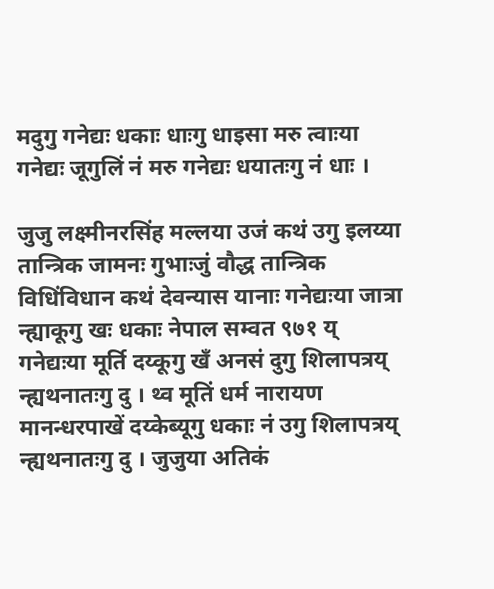मदुगु गनेद्यः धकाः धाःगु धाइसा मरु त्वाःया गनेद्यः जूगुलिं नं मरु गनेद्यः धयातःगु नं धाः ।

जुजु लक्ष्मीनरसिंह मल्लया उजं कथं उगु इलय्या तान्त्रिक जामनः गुभाःजुं वौद्ध तान्त्रिक विधिंविधान कथं देवन्यास यानाः गनेद्यःया जात्रा न्ह्याकूगु खः धकाः नेपाल सम्वत ९७१ य् गनेद्यःया मूर्ति दय्कूगु खँ अनसं दुगु शिलापत्रय् न्ह्यथनातःगु दु । थ्व मूतिं धर्म नारायण मानन्धरपाखें दय्केब्यूगु धकाः नं उगु शिलापत्रय् न्ह्यथनातःगु दु । जुजुया अतिकं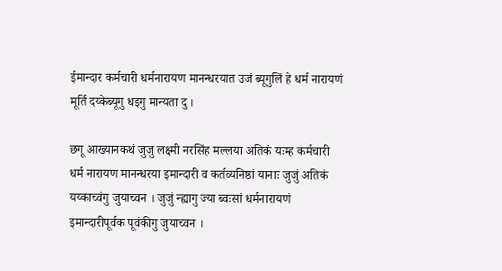ईमान्दार कर्मचारी धर्मनारायण मानन्धरयात उजं ब्यूगुलिं हे धर्म नारायणं मूर्ति दय्केब्यूगु धइगु मान्यता दु ।

छगू आख्यानकथं जुजु लक्ष्मी नरसिंह मल्लया अतिकं यःम्ह कर्मचारी धर्म नारायण मानन्धरया इमान्दारी व कर्तव्यनिष्ठां यानाः जुजुं अतिकं यय्काच्वंगु जुयाच्वन । जुजुं न्ह्यागु ज्या ब्वःसां धर्मनारायणं इमान्दारीपूर्वक पूवंकीगु जुयाच्वन ।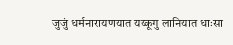जुजुं धर्मनारायणयात यय्कूगु लानियात धाःसा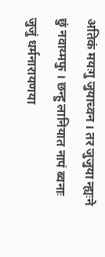अतिकं मयःगु जुयाच्वन । तर जुजुया न्ह्यःने छुं नवाय्मफु । छन्हु लानियात नापं ब्वनाः जुजुं धर्मनारायणया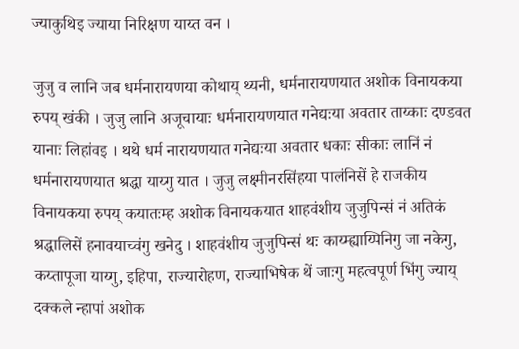ज्याकुथिइ ज्याया निरिक्षण याय्त वन ।

जुजु व लानि जब धर्मनारायणया कोथाय् थ्यनी, धर्मनारायणयात अशोक विनायकया रुपय् खंकी । जुजु लानि अजूचायाः धर्मनारायणयात गनेद्यःया अवतार ताय्काः दण्डवत यानाः लिहांवइ । थथे धर्म नारायणयात गनेद्यःया अवतार धकाः सीकाः लानिं नं धर्मनारायणयात श्रद्धा याय्गु यात । जुजु लक्ष्मीनरसिंहया पालंनिसें हे राजकीय विनायकया रुपय् कयातःम्ह अशोक विनायकयात शाहवंशीय जुजुपिन्सं नं अतिकं श्रद्धालिसें हनावयाच्वंगु खनेदु । शाहवंशीय जुजुपिन्सं थः काय्म्ह्याय्पिनिगु जा नकेगु, कय्तापूजा याय्गु, इहिपा, राज्यारोहण, राज्याभिषेक थें जाःगु महत्वपूर्ण भिंगु ज्याय् दक्कले न्हापां अशोक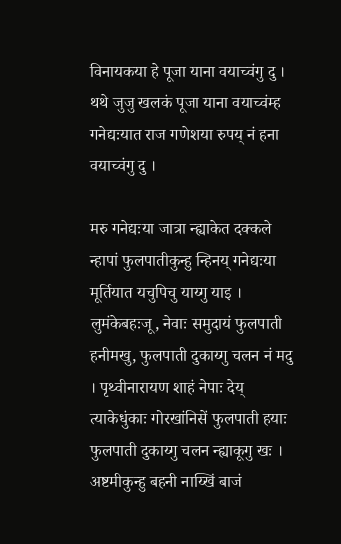विनायकया हे पूजा याना वयाच्वंगु दु । थथे जुजु खलकं पूजा याना वयाच्वंम्ह गनेद्यःयात राज गणेशया रुपय् नं हना वयाच्वंगु दु ।

मरु गनेद्यःया जात्रा न्ह्याकेत दक्कले न्हापां फुलपातीकुन्हु न्हिनय् गनेद्यःया मूर्तियात यचुपिचु याय्गु याइ । लुमंकेबहःजू, नेवाः समुदायं फुलपाती हनीमखु, फुलपाती दुकाय्गु चलन नं मदु । पृथ्वीनारायण शाहं नेपाः देय् त्याकेधुंकाः गोरखांनिसें फुलपाती हयाः फुलपाती दुकाय्गु चलन न्ह्याकूगु खः । अष्टमीकुन्हु बहनी नाय्खिं बाजं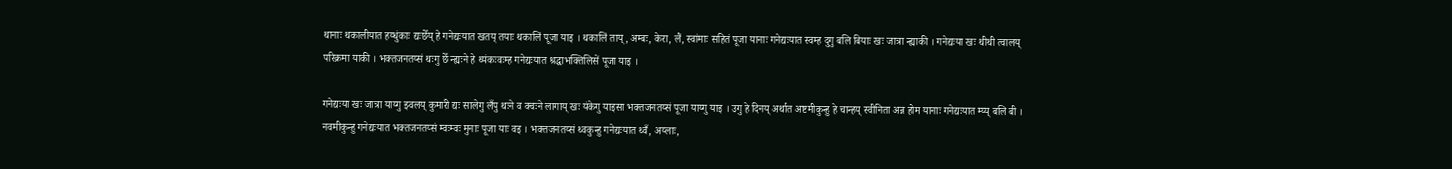थानाः थकालीयात हय्धुंकाः द्यःछेँय् हे गनेद्यःयात खतय् तयाः थकालिं पूजा याइ । थकालिं ताय्, अम्बः, केरा, लैं, स्वांमाः सहितं पूजा यानाः गनेद्यःयात स्वम्ह दुगु बलि बियाः खः जात्रा न्ह्याकी । गनेद्यःया खः थीथी त्वालय् परिक्रमा याकी । भक्तजनतय्सं थःगु छेँ न्ह्यःने हे थ्यंकःवःम्ह गनेद्यःयात श्रद्धाभक्तिलिसें पूजा याइ ।

गनेद्यःया खः जात्रा याय्गु झ्वलय् कुमारी द्यः सालेगु लँपु थःने व क्वःने लागाय् खः यंकेगु याइसा भक्तजनतय्सं पूजा याय्गु याइ । उगु हे दिनय् अर्थात अष्टमीकुन्हु हे चान्हय् स्वीनिता अन्न होम यानाः गनेद्यःयात म्य्य् बलि बी । नवमीकुन्हु गनेद्यःयात भक्तजनतय्सं म्वःम्वः मुनाः पूजा याः वइ । भक्तजनतय्सं थ्वकुन्हु गनेद्यःयात थ्वँ, अय्लाः,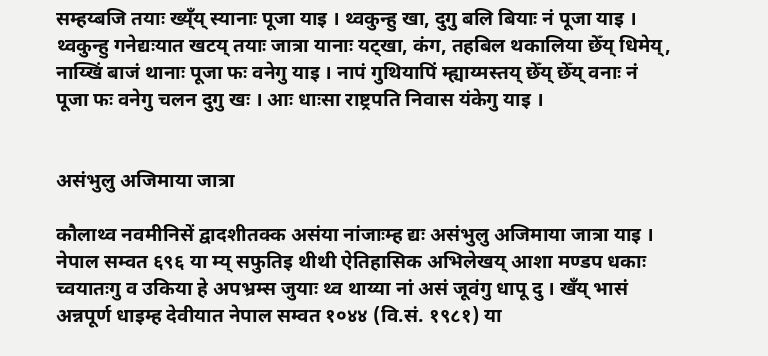सम्हय्बजि तयाः ख्य्ँय् स्यानाः पूजा याइ । थ्वकुन्हु खा, दुगु बलि बियाः नं पूजा याइ । थ्वकुन्हु गनेद्यःयात खटय् तयाः जात्रा यानाः यट्खा, कंग, तहबिल थकालिया छेँय् धिमेय्, नाय्खिं बाजं थानाः पूजा फः वनेगु याइ । नापं गुथियापिं म्ह्याय्मस्तय् छेँय् छेँय् वनाः नं पूजा फः वनेगु चलन दुगु खः । आः धाःसा राष्ट्रपति निवास यंकेगु याइ ।


असंभुलु अजिमाया जात्रा

कौलाथ्व नवमीनिसें द्वादशीतक्क असंया नांजाःम्ह द्यः असंभुलु अजिमाया जात्रा याइ । नेपाल सम्वत ६९६ या म्य् सफुतिइ थीथी ऐतिहासिक अभिलेखय् आशा मण्डप धकाः च्वयातःगु व उकिया हे अपभ्रम्स जुयाः थ्व थाय्या नां असं जूवंगु धापू दु । खँय् भासं अन्नपूर्ण धाइम्ह देवीयात नेपाल सम्वत १०४४ (वि.सं. १९८१) या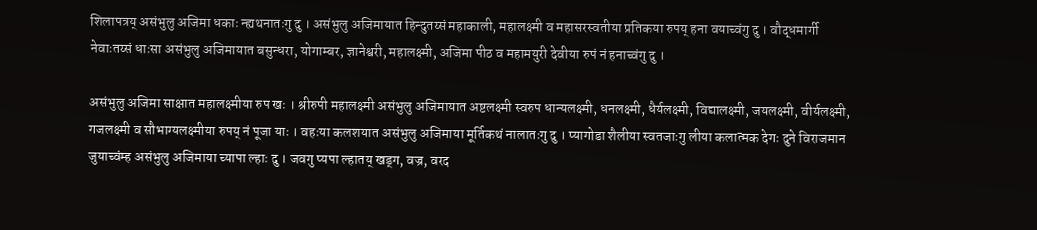शिलापत्रय् असंभुलु अजिमा धकाः न्ह्यथनातःगु दु । असंभुलु अजिमायात हिन्दुतय्सं महाकाली, महालक्ष्मी व महासरस्वतीया प्रतिकया रुपय् हना वयाच्वंगु दु । वौद्धमार्गी नेवाःतय्सं धाःसा असंभुलु अजिमायात बसुन्धरा, योगाम्बर, ज्ञानेश्वरी, महालक्ष्मी, अजिमा पीठ व महामयुरी देवीया रुपं नं हनाच्वंगु दु ।

असंभुलु अजिमा साक्षात महालक्ष्मीया रुप खः । श्रीरुपी महालक्ष्मी असंभुलु अजिमायात अष्टलक्ष्मी स्वरुप धान्यलक्ष्मी, धनलक्ष्मी, धैर्यलक्ष्मी, विद्यालक्ष्मी, जयलक्ष्मी, वीर्यलक्ष्मी, गजलक्ष्मी व सौभाग्यलक्ष्मीया रुपय् नं पूजा याः । वहःया कलशयात असंभुलु अजिमाया मूर्तिकथं नालातःगु दु । प्यागोडा शैलीया स्वतजाःगु लीया कलात्मक देगः दुने विराजमान जुयाच्वंम्ह असंभुलु अजिमाया च्यापा ल्हाः दु । जवगु प्यपा ल्हातय् खड्ग, वज्र, वरद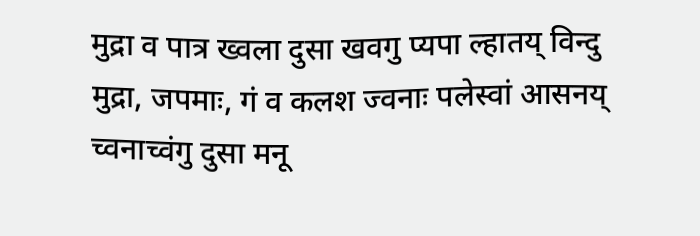मुद्रा व पात्र ख्वला दुसा खवगु प्यपा ल्हातय् विन्दु मुद्रा, जपमाः, गं व कलश ज्वनाः पलेस्वां आसनय् च्वनाच्वंगु दुसा मनू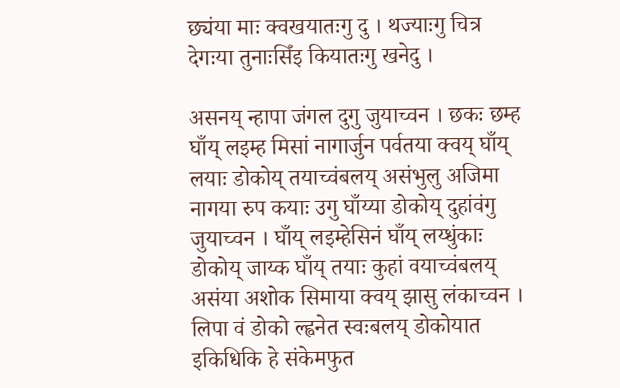छ्यंया माः क्वखयातःगु दु । थज्याःगु चित्र देगःया तुनाःसिँइ कियातःगु खनेदु ।

असनय् न्हापा जंगल दुगु जुयाच्वन । छकः छम्ह घाँय् लइम्ह मिसां नागार्जुन पर्वतया क्वय् घाँय् लयाः डोकोय् तयाच्वंबलय् असंभुलु अजिमा नागया रुप कयाः उगु घाँय्या डोकोय् दुहांवंगु जुयाच्वन । घाँय् लइम्हेसिनं घाँय् लय्धुंकाः डोकोय् जाय्क घाँय् तयाः कुहां वयाच्वंबलय् असंया अशोक सिमाया क्वय् झासु लंकाच्वन । लिपा वं डोको ल्ह्वनेत स्वःबलय् डोकोयात इकिधिकि हे संकेमफुत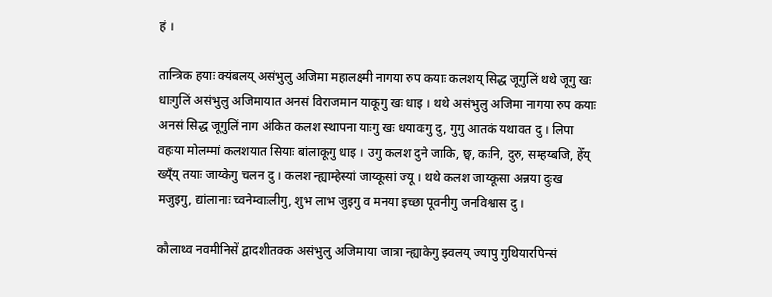हं ।

तान्त्रिक हयाः क्यंबलय् असंभुलु अजिमा महालक्ष्मी नागया रुप कयाः कलशय् सिद्ध जूगुलिं थथे जूगु खः धाःगुलिं असंभुलु अजिमायात अनसं विराजमान याकूगु खः धाइ । थथे असंभुलु अजिमा नागया रुप कयाः अनसं सिद्ध जूगुलिं नाग अंकित कलश स्थापना याःगु खः धयावःगु दु, गुगु आतकं यथावत दु । लिपा वहःया मोलम्मां कलशयात सियाः बांलाकूगु धाइ । उगु कलश दुने जाकि, छ्व, कःनि, दुरु, सम्हय्बजि, हेँय् ख्य्ँय् तयाः जाय्केगु चलन दु । कलश न्ह्याम्हेस्यां जाय्कूसां ज्यू । थथे कलश जाय्कूसा अन्नया दुःख मजुइगु, द्यांलानाः च्वनेम्वाःलीगु, शुभ लाभ जुइगु व मनया इच्छा पूवनीगु जनविश्वास दु ।

कौलाथ्व नवमीनिसें द्वादशीतक्क असंभुलु अजिमाया जात्रा न्ह्याकेगु झ्वलय् ज्यापु गुथियारपिन्सं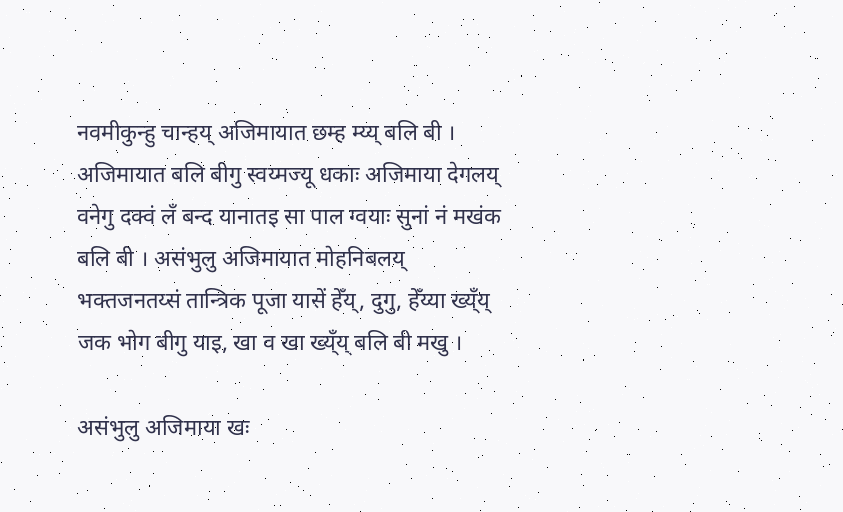नवमीकुन्हु चान्हय् अजिमायात छम्ह म्य्य् बलि बी । अजिमायात बलि बीगु स्वय्मज्यू धकाः अजिमाया देगलय् वनेगु दक्वं लँ बन्द यानातइ सा पाल ग्वयाः सुनां नं मखंक बलि बी । असंभुलु अजिमायात मोहनिबलय् भक्तजनतय्सं तान्त्रिक पूजा यासें हेँय्, दुगु, हेँय्या ख्य्ँय् जक भोग बीगु याइ, खा व खा ख्य्ँय् बलि बी मखु ।

असंभुलु अजिमाया खः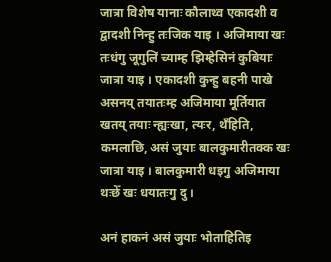जात्रा विशेष यानाः कौलाथ्व एकादशी व द्वादशी निन्हु तःजिक याइ । अजिमाया खः तःधंगु जूगुलिं च्याम्ह झिम्हेसिनं कुबियाः जात्रा याइ । एकादशी कुन्हु बहनी पाखे असनय् तयातःम्ह अजिमाया मूर्तियात खतय् तयाः न्ह्यःखा, त्यःर, थँहिति, कमलाछि, असं जुयाः बालकुमारीतक्क खः जात्रा याइ । बालकुमारी धइगु अजिमाया थःछेँ खः धयातःगु दु ।

अनं हाकनं असं जुयाः भोताहितिइ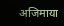अजिमाया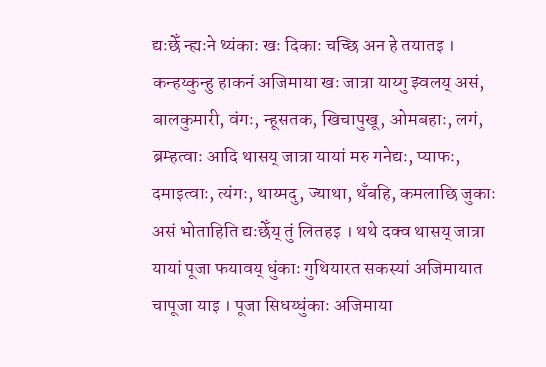द्यःछेँ न्ह्यःने थ्यंकाः खः दिकाः चच्छि अन हे तयातइ । कन्हय्कुन्हु हाकनं अजिमाया खः जात्रा याय्गु झ्वलय् असं, बालकुमारी, वंगः, न्हूसतक, खिचापुखू, ओमबहाः, लगं, ब्रम्हत्वाः आदि थासय् जात्रा यायां मरु गनेद्यः, प्याफः, दमाइत्वाः, त्यंगः, थाय्मदु, ज्याथा, थँबहि, कमलाछि जुकाः असं भोताहिति द्यःछेँय् तुं लितहइ । थथे दक्व थासय् जात्रा यायां पूजा फयावय् धुंकाः गुथियारत सकस्यां अजिमायात चापूजा याइ । पूजा सिधय्धुंकाः अजिमाया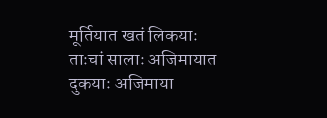मूर्तियात खतं लिकयाः ताःचां सालाः अजिमायात दुकयाः अजिमाया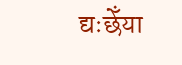द्यःछेँया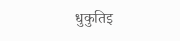धुकुतिइ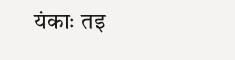यंकाः तइ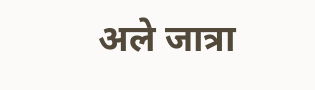अले जात्रा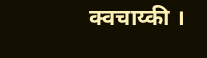क्वचाय्की ।